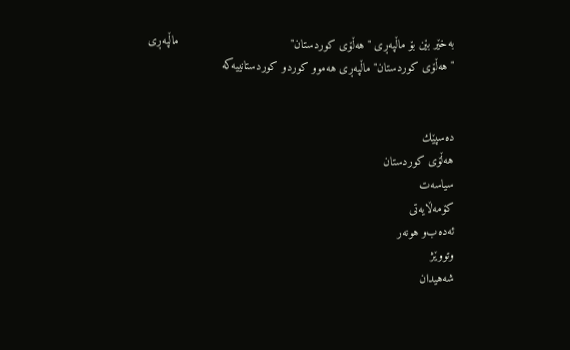بەخێر بێن بۆ ماڵپەڕی‌ "هەڵۆی‌ كوردستان"                                ماڵپەڕی‌ "هەڵۆی‌ كوردستان" ماڵپەڕی‌ هەموو كورد‌و كوردستانییەكە


ده‌سپێك
هه‌ڵۆی‌ كوردستان
سیاسه‌ت
كۆمه‌ڵایه‌تی‌
ئه‌ده‌ب‌و هونه‌ر
وتووێژ
شه‌هیدان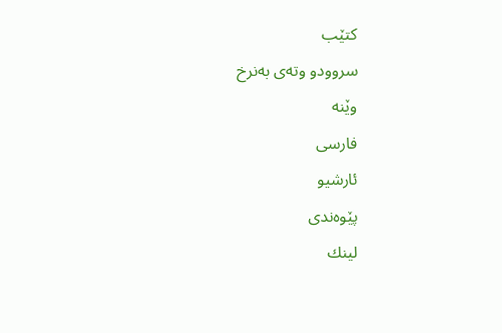كتێب
سروود‌و وته‌ی‌ به‌نرخ
وێنه
فارسی
ئارشیو
پێوه‌ندی‌
لینك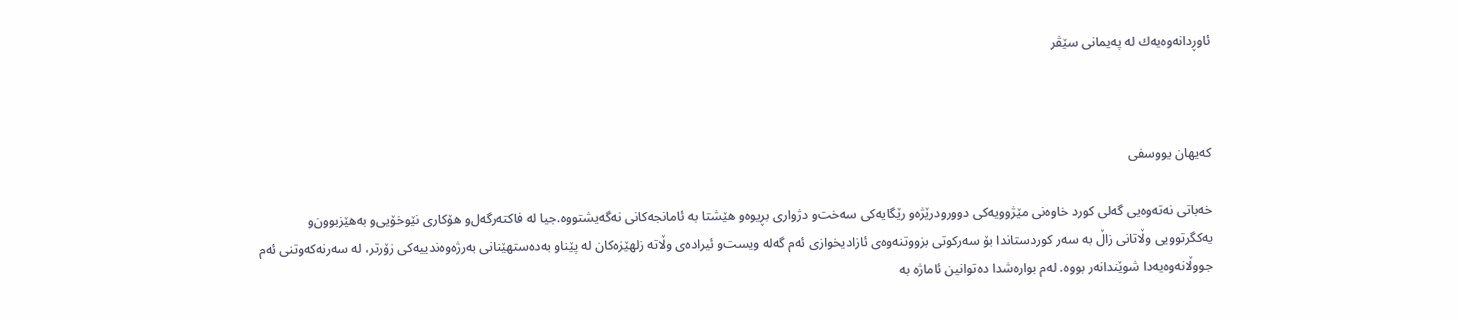ئاوڕدانه‌وه‌یه‌ك له‌ په‌یمانی‌ سێڤر



كه‌یهان یووسفی‌

خه‌باتی‌ نه‌ته‌وه‌یی‌ گه‌لی‌ كورد خاوه‌نی‌ مێژوویه‌كی‌ دوورودرێژه‌‌و رێگایه‌كی‌ سه‌خت‌و دژواری‌ بڕیوه‌‌و هێشتا به‌ ئامانجه‌كانی‌ نه‌گه‌یشتووه‌.جیا له‌ فاكته‌رگه‌ل‌و هۆكاری‌ نێوخۆیی‌‌و به‌هێزبوون‌و یه‌كگرتوویی‌ وڵاتانی‌ زاڵ به‌ سه‌ر كوردستاندا بۆ سه‌ركوتی‌ بزووتنه‌وه‌ی‌ ئازادیخوازی‌ ئه‌م گه‌له‌ ویست‌و ئیراده‌ی‌ وڵاته‌ زلهێزه‌كان له‌ پێناو به‌ده‌ستهێنانی‌ به‌رژه‌وه‌ندییه‌كی‌ زۆرتر، له‌ سه‌رنه‌كه‌وتنی‌ ئه‌م جووڵانه‌وه‌یه‌دا شوێندانه‌ر بووه‌. له‌م بواره‌شدا ده‌توانین ئاماژه‌ به‌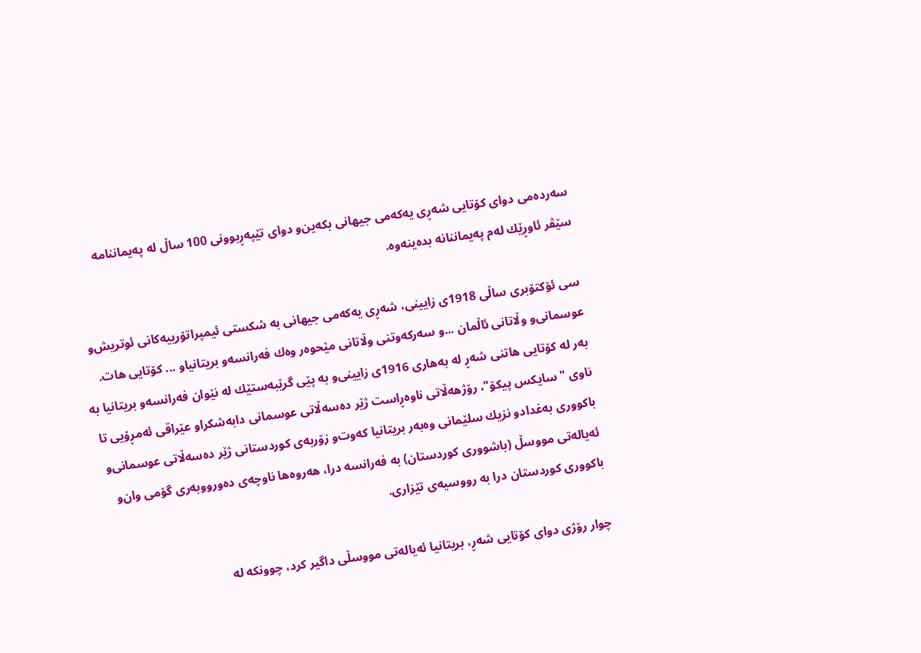سه‌رده‌می‌ دوای‌ كۆتایی‌ شه‌ڕی‌ یه‌كه‌می‌ جیهانی‌ بكه‌ین‌و دوای‌ تێپه‌ڕبوونی‌ 100 ساڵ له‌ په‌یماننامه‌ سێڤر ئاوڕێك له‌م په‌یماننانه‌ بده‌ینه‌وه‌.

سی‌ ئۆكتۆبری‌ ساڵی‌ 1918ی‌ زایینی‌، شه‌ڕی‌ یه‌كه‌می‌ جیهانی‌ به‌ شكستی‌ ئیمپراتۆرییه‌كانی‌ ئوتریش‌و عوسمانی‌‌و وڵاتانی‌ ئاڵمان ...و سه‌ركه‌وتنی‌ وڵاتانی‌ مێحوه‌ر وه‌ك فه‌رانسه‌‌و بریتانیا‌و ... كۆتایی‌ هات. به‌ر له‌ كۆتایی‌ هاتنی‌ شه‌ڕ له‌ به‌هاری‌ 1916ی‌ زایینی‌‌و به‌ پێی‌ گرێبه‌ستێك له‌ نێوان فه‌رانسه‌‌و بریتانیا به‌ ناوی‌ "سایكس پیكۆ"، رۆژهه‌ڵاتی‌ ناوه‌ڕاست ژێر ده‌سه‌ڵاتی‌ عوسمانی‌ دابه‌شكرا‌و عێراقی‌ ئه‌مڕۆیی‌ تا باكووری‌ به‌غداد‌و نزیك سلێمانی‌ وه‌به‌ر بریتانیا كه‌وت‌و زۆربه‌ی‌ كوردستانی‌ ژێر ده‌سه‌ڵاتی‌ عوسمانی‌‌و ئه‌یاله‌تی‌ مووسڵ (باشووری‌ كوردستان) به‌ فه‌رانسه‌ درا، هه‌روه‌ها ناوچه‌ی‌ ده‌ورووبه‌ری‌ گۆمی‌ وان‌و باكووری‌ كوردستان درا به‌ رووسیه‌ی‌ تێزاری‌.

چوار رۆژی‌ دوای‌ كۆتایی‌ شه‌ڕ، بریتانیا ئه‌یاله‌تی‌ مووسڵی‌ داگیر كرد، چوونكه‌ له‌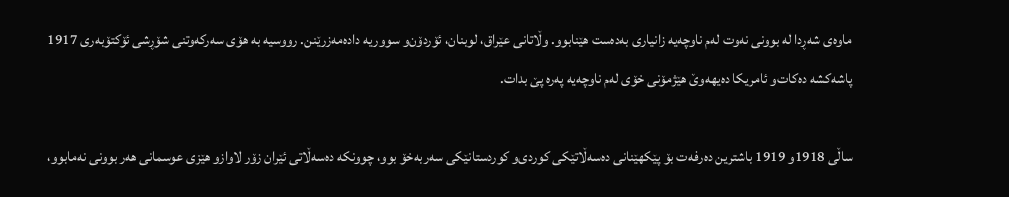ماوه‌ی‌ شه‌ڕدا له‌ بوونی‌ نه‌وت له‌م ناوچه‌یه‌ زانیاری‌ به‌ده‌ست هێنابوو. وڵاتانی‌ عێراق، لوبنان، ئۆردۆن‌و سووریه‌ داده‌مه‌زرێنن. رووسیه‌ به‌ هۆی‌ سه‌ركه‌وتنی‌ شۆڕشی‌ ئۆكتۆبه‌ری‌ 1917 پاشه‌كشه‌ ده‌كات‌و ئامریكا ده‌یهه‌وێ‌ هێژمۆنی‌ خۆی‌ له‌م ناوچه‌یه‌ په‌ره‌ پێ‌ بدات.

ساڵی‌ 1918و 1919 باشترین ده‌رفه‌ت بۆ پێكهێنانی‌ ده‌سه‌ڵاتێكی‌ كوردی‌‌و كوردستانێكی‌ سه‌ربه‌خۆ بوو، چوونكه‌ ده‌سه‌ڵاتی‌ ئێران زۆر لاواز‌و هێزی‌ عوسمانی‌ هه‌ر بوونی‌ نه‌مابوو،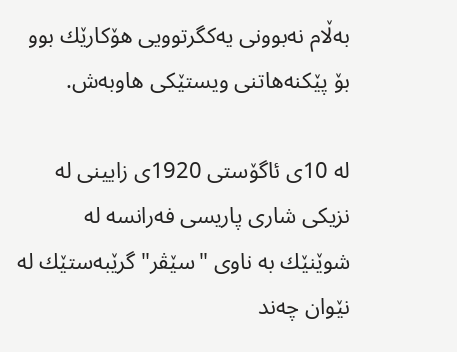به‌ڵام نه‌بوونی‌ یه‌كگرتوویی‌ هۆكارێك بوو بۆ پێكنه‌هاتنی‌ ویستێكی‌ هاوبه‌ش.

له‌ 10ی‌ ئاگۆستی‌ 1920ی‌ زایینی‌ له‌ نزیكی‌ شاری‌ پاریسی‌ فه‌رانسه‌ له‌ شوێنێك به‌ ناوی‌ "سێڤر" گرێبه‌ستێك له‌ نێوان چه‌ند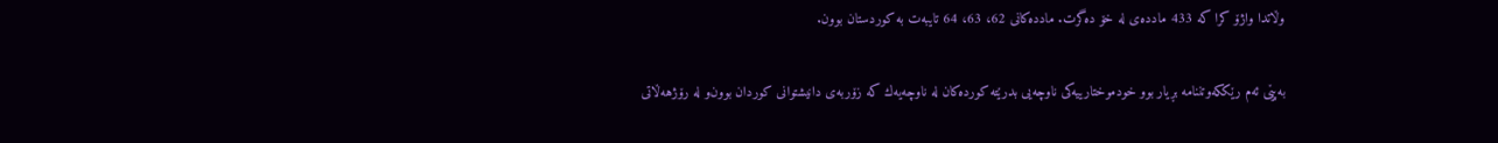وڵاتدا واژۆ كرا كه‌ 433 مادده‌ی‌ له‌ خۆ ده‌گرت. مادده‌كانی‌ 62، 63، 64 تایبه‌ت به‌ كوردستان بوون.

به‌پێی‌ ئه‌م رێككه‌وتننامه‌ بڕیار بوو خودموختارییه‌كی‌ ناوچه‌یی‌ بدرێته‌ كورده‌كان له‌ ناوچه‌یه‌ك كه‌ زۆربه‌ی‌ دانیشتوانی‌ كوردان بوون‌و له‌ رۆژهه‌ڵاتی‌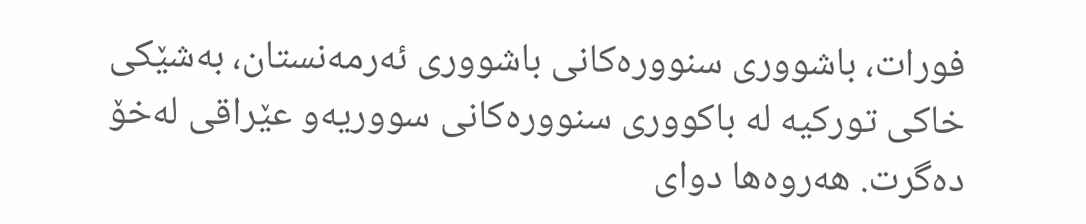فورات، باشووری‌ سنووره‌كانی‌ باشووری‌ ئه‌رمه‌نستان، به‌شێكی‌ خاكی‌ توركیه‌ له‌ باكووری‌ سنووره‌كانی‌ سووریه‌‌و عێراقی‌ له‌خۆ ده‌گرت. هه‌روه‌ها دوای‌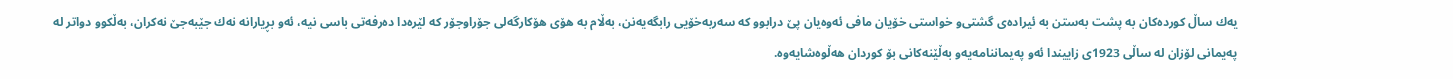یه‌ك ساڵ كورده‌كان به‌ پشت به‌ستن به‌ ئیراده‌ی‌ گشتی‌‌و خواستی‌ خۆیان مافی‌ ئه‌وه‌یان پێ‌ درابوو كه‌ سه‌ربه‌خۆیی‌ رابگه‌یه‌نن، به‌ڵام به‌ هۆی‌ هۆكارگه‌لی‌ جۆراوجۆر كه‌ لێره‌دا ده‌رفه‌تی‌ باسی‌ نیه‌، ئه‌و بڕیارانه‌ نه‌ك جێبه‌جێ‌ نه‌كران، به‌ڵكوو دواتر له‌ په‌یمانی‌ لۆزان له‌ ساڵی‌ 1923ی‌ زاییندا ئه‌و په‌یماننامه‌یه‌‌و به‌ڵێنه‌كانی‌ بۆ كوردان هه‌ڵوه‌شایه‌وه‌.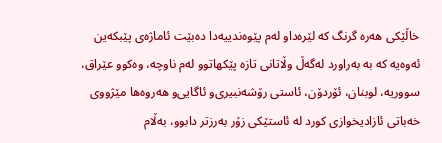خاڵێكی‌ هه‌ره‌ گرنگ كه‌ لێره‌دا‌و له‌م پێوه‌ندییه‌دا ده‌بێت ئاماژه‌ی‌ پێبكه‌ین ئه‌وه‌یه‌ كه‌ به‌ به‌راورد له‌گه‌ڵ وڵاتانی‌ تازه‌ پێكهاتوو له‌م ناوچه‌، وه‌كوو عێراق، سووریه‌، لوبنان، ئۆردۆن، ئاستی‌ رۆشه‌نبیری‌‌و ئاگایی‌‌و هه‌روه‌ها مێژووی‌ خه‌باتی‌ ئازادیخوازی‌ كورد له‌ ئاستێكی‌ زۆر به‌رزتر دابوو، به‌ڵام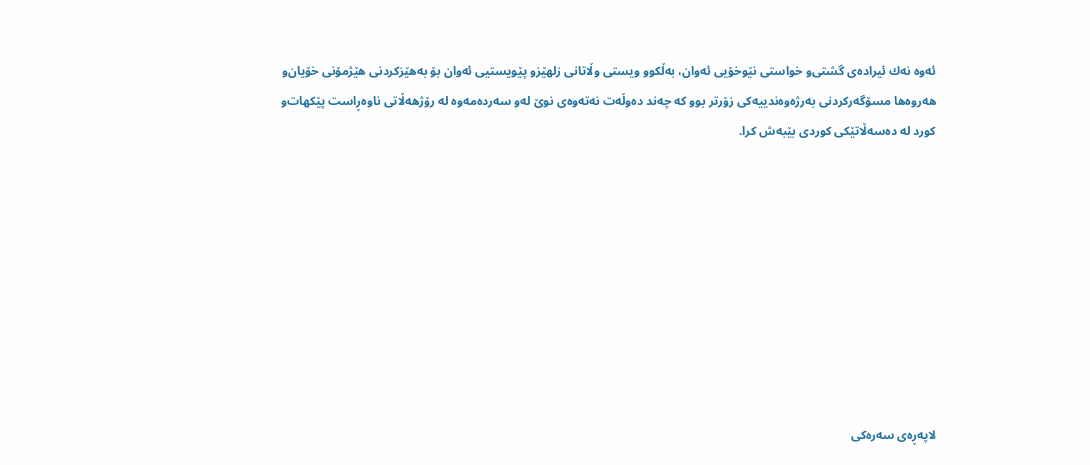ئه‌وه‌ نه‌ك ئیراده‌ی‌ گشتی‌‌و خواستی‌ نێوخۆیی‌ ئه‌وان، به‌ڵكوو ویستی‌ وڵاتانی‌ زلهێز‌و پێویستیی‌ ئه‌وان بۆ به‌هێزكردنی‌ هێژمۆنی‌ خۆیان‌و هه‌روه‌ها مسۆگه‌ركردنی‌ به‌رژه‌وه‌ندییه‌كی‌ زۆرتر بوو كه‌ چه‌ند ده‌وڵه‌ت نه‌ته‌وه‌ی‌ نوێ‌ له‌و سه‌رده‌مه‌وه‌ له‌ رۆژهه‌ڵاتی‌ ناوه‌ڕاست پێكهات‌و كورد له‌ ده‌سه‌ڵاتێكی‌ كوردی‌ بێبه‌ش كرا.









لاپه‌ڕه‌ی‌ سه‌ره‌كی‌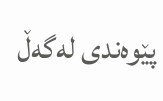پێوه‌ندی‌ له‌گه‌ڵ‌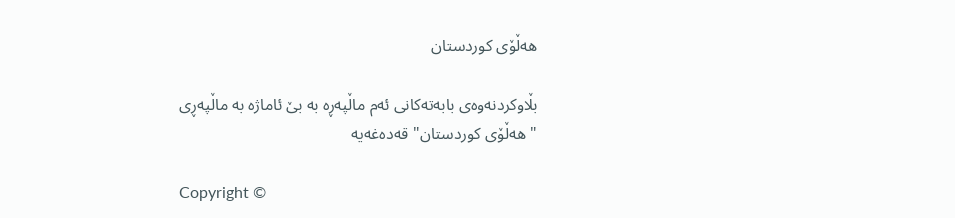هه‌ڵۆی‌ كوردستان

بڵاوکردنه‌وه‌ی بابه‌ته‌کانی ئه‌م ماڵپه‌ڕه به‌ بێ ئاماژه به ماڵپه‌ڕی‌ "هه‌ڵۆی‌ كوردستان" قه‌ده‌غه‌یه

Copyright ©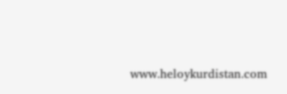www.heloykurdistan.com